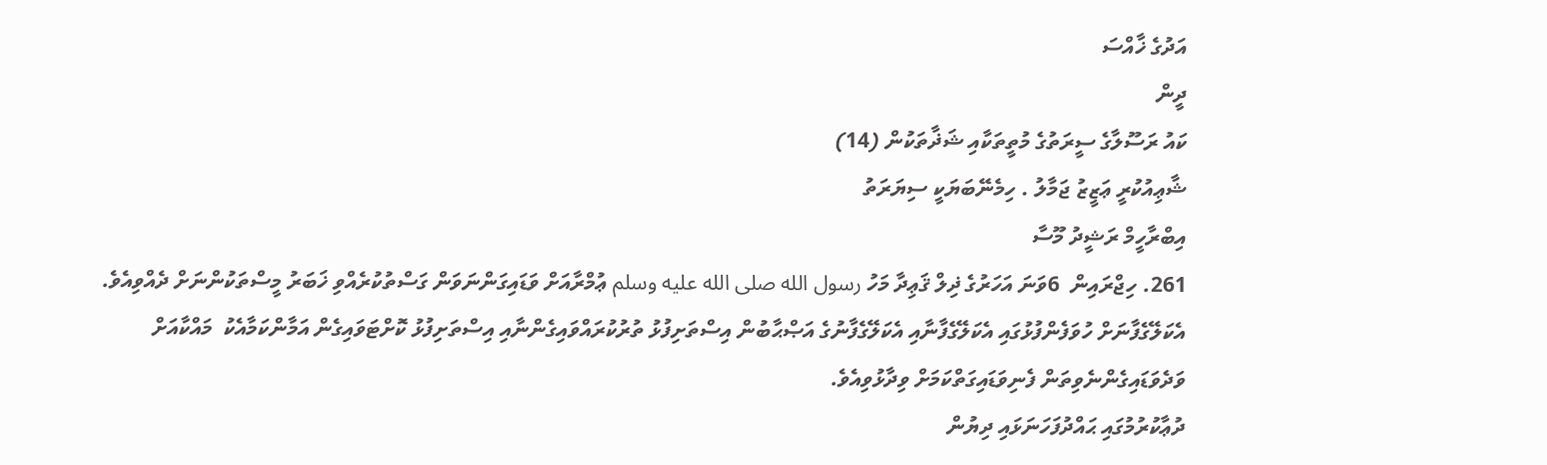އަދުގެ ޚާއްސަ
ދީން
ކައު ރަސޫލާގެ ސީރަތުގެ މުތީތަކާއި ޝަޛާތަކުން (14)
ޝާޢިއުކުރީ ޢަޒީޒު ޖަމާލު . ހިމެނޭބަޔަކީ ސިޔަރަތު
އިބްރާހީމް ރަޝީދު މޫސާ
261. ހިޖްރައިން  6ވަނަ އަހަރުގެ ޛިލް ޤަޢިދާ މަހު رسول الله صلى الله عليه وسلم ޢުމްރާއަށް ވަޑައިގަންނަވަން ގަސްތުކުރެއްވި ޚަބަރު މީސްތަކުންނަށް ދެއްވިއެވެ. އެކަލޭގެފާނަށް ހުވަފެންފުޅުގައި އެކަލޭގެފާނާއި އެކަލޭގެފާނުގެ އަޞްޙާބުން އިސްތަށިފުޅު ތުރުކުރައްވައިގެންނާއި އިސްތަށިފުޅު ކޮށްޓަވައިގެން އަމާންކަމާއެކު  މައްކާއަށް ވަދެވަޑައިގެންނެވިތަން ފެނިވަޑައިގަތްކަމަށް ވިދާޅުވިއެވެ.
ދުޢާކުރުމުގައި ޙައްދުފަހަނަޅައި ދިޔުން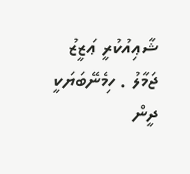ޝާޢިއުކުރީ ޢަޒީޒު ޖަމާލު . ހިމެނޭބަޔަކީ ދީން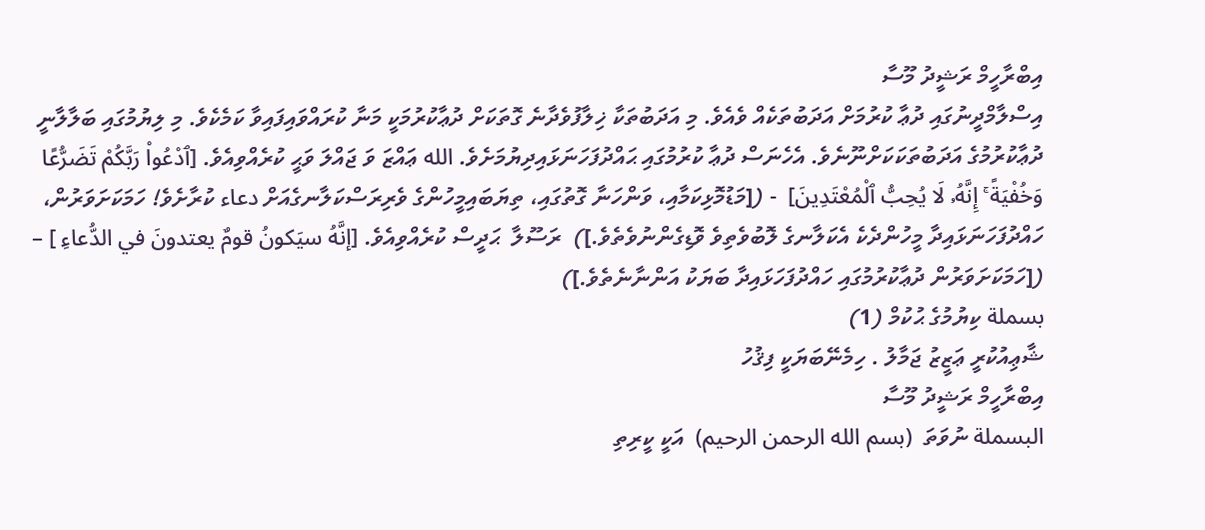އިބްރާހީމް ރަޝީދު މޫސާ
އިސްލާމްދީނުގައި ދުޢާ ކުރުމަށް އަދަބުތަކެއް ވެއެވެ. މި އަދަބުތަކާ ޚިލާފުވެދާނެ ގޮތަކަށް ދުޢާކުރުމަކީ މަނާ ކުރައްވައިފައިވާ ކަމެކެވެ. މި ލިޔުމުގައި ބަލާލާނީ ދުޢާކުރުމުގެ އަދަބުތަކަކަށްނޫނެވެ. އެހެނަސް ދުޢާ ކުރުމުގައި ޙައްދުފަހަނަޅައިދިޔުމަށެވެ. الله ޢައްޒަ ވަ ޖައްލަ ވަޙީ ކުރެއްވިއެވެ. [ٱدْعُوا۟ رَبَّكُمْ تَضَرُّعًا وَخُفْيَةً ۚ إِنَّهُۥ لَا يُحِبُّ ٱلْمُعْتَدِينَ]  - ([މަޑުމޮޅިކަމާއި، ވަންހަނާ ގޮތުގައި، ތިޔަބައިމީހުންގެ ވެރިރަސްކަލާނގެއަށް دعاء ކުރާށެވެ! ހަމަކަށަވަރުން، ހައްދުފަހަނަޅައިދާ މީހުންދެކެ އެކަލާނގެ ލޮބުވެތިވެ ވޮޑިގެންނުވެތެވެ.])  ރަސޫލާ  ޙަދީސް ކުރެއްވިއެވެ. [إنَّهُ سيَكونُ قومٌ يعتدونَ في الدُّعاءِ ] – ([ހަމަކަށަވަރުން ދުޢާކުރުމުގައި ހައްދުފަހަޅައިދާ ބަޔަކު އަންނާނެތެވެ.])
بسملة ކިޔުމުގެ ޙުކުމް (1)
ޝާޢިއުކުރީ ޢަޒީޒު ޖަމާލު . ހިމެނޭބަޔަކީ ފިޤުހު
އިބްރާހީމް ރަޝީދު މޫސާ
البسملة ނުވަތަ  (بسم الله الرحمن الرحيم)  އަކީ ކީރިތި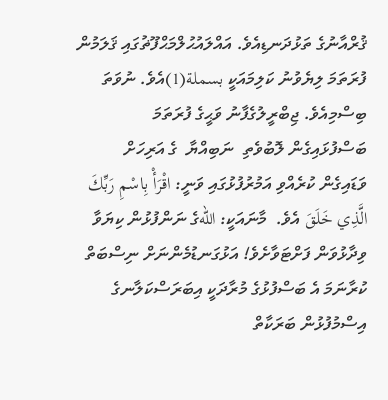ޤުރްއާނުގެ ތަޅުދަނޑިއެވެ. އައްލައުޙުލްމަޙްފޫޡުގައި ޤަލަމުން ފުރަތަމަ ލިޔެވުނު ކަލިމައަކީ بسملة(1)އެވެ. ނުވަތަ ބިސްމިއެވެ. ޖިބްރީލުގެފާނު ވަޙީގެ ފުރަތަމަ  ބަސްފުޅައިގެން ލޮބުވެތި  ނަބިއްޔާ  ގެ އަރިހަށް ވަޑައިގެން ކުރެއްވި އަމުރުފުޅުގައި ވަނީ: اقْرَأْ بِاسْمِ رَبِّكَ الَّذِي خَلَقَ އެވެ.  މާނައަކީ: اللهގެ ނަންފުޅުން ކިޔަވާ ވިދާޅުވަން ފަށްޓަވާށެވެ! އަޅުގަނޑުމެންނަށް ނިސްބަތް ކުރާނަމަ އެ ބަސްފުޅުގެ މުރާދަކީ އިބަރަސްކަލާނގެ އިސްމުފުޅުން ބަރަކާތް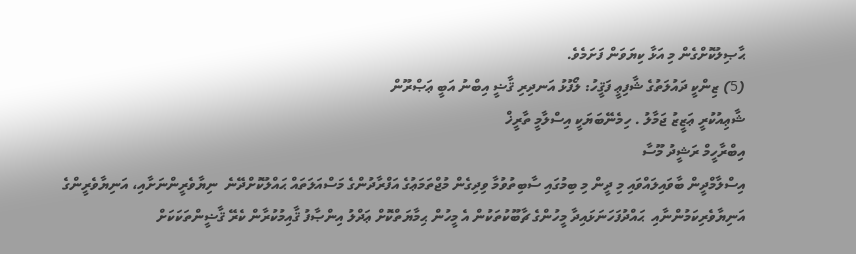ޙާޞިލުކޮށްގެން މި އަޅާ ކިޔަވަން ފަށަމެވެ.
(5) ޒިންކީ ދައުލަތުގެ ޝާފިޢީ ފަޤީހު: ލޯފުޅު އަނދިރި ޤާޟީ އިބްނު އަބީ ޢަޞްރޫން
ޝާޢިއުކުރީ ޢަޒީޒު ޖަމާލު . ހިމެނޭބަޔަކީ އިސްލާމީ ތާރީޚް
އިބްރާހީމް ރަޝީދު މޫސާ
އިސްލާމްދީން ބާވައިލައްވައި މި ދީން މި ބިމުގައި ސާބިތުވުމާ ވިދިގެން މުޖްތަމަޢުގެ އަފްރާދުންގެ މަސްއަލަތައް ޙައްލުކޮށްދޭނެ  ނިޔާވެރީންނަށާއި، އަނިޔާވެރީންގެ އަނިޔާވެރިކަމުންނާއި  ޙައްދުފަހަނަޅައިދާ މީހުންގެ ޗާބޫކުތަކުން އެ މީހުން ޙިމާޔަތްކޮށް ޢަދްލު އިންޞާފު ޤާއިމުކުރާން ކެރޭ ޤާޟީންތަކަކަށް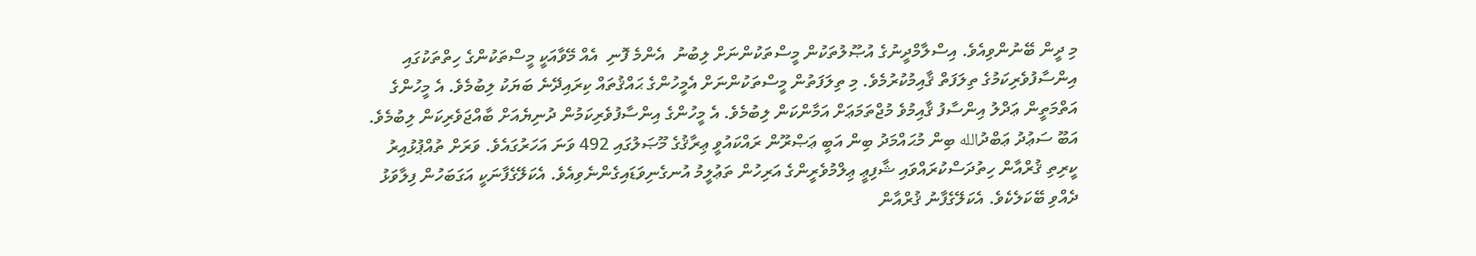މި ދީން ބޭނުންވިއެވެ. އިސްލާމްދީނުގެ އުޞޫލުތަކުން މީސްތަކުންނަށް ލިބުނު  އެންމެ ފޮނި  އެއް މޭވާއަކީ މީސްތަކުންގެ ހިތްތަކުގައި އިންސާފުވެރިކަމުގެ ތިލަފަތް ޤާއިމުކުރުމެވެ. މި ތިލަފަތުން މީސްތަކުންނަށް އެމީހުންގެ ޙައްޤުތައް ކިރައިދޭނެ ބަޔަކު ލިބުމެވެ. އެ މީހުންގެ އަތްމަތީން ޢަދްލު އިންސާފު ޤާއިމުވެ މުޖްތަމަޢަށް އަމާންކަން ލިބުމެވެ. އެ މީހުންގެ އިންސާފުވެރިކަމުން ދުނިޔެއަށް ބާއްޖަވެރިކަން ލިބުމެވެ.
އަބޫ ސަޢުދު ޢަބްދުالله ބިން މުޙައްމަދު ބިން އަބީ ޢަޞްރޫން ރައްކައުވީ ޢިރާޤުގެ މޫޞަލުގައި 492 ވަނަ އަހަރުގައެވެ. ވަރަށް ތުއްޕުޅުއިރު ކީރިތި ޤުރްއާން ހިތުދަސްކުރައްވައި ޝާފިޢީ ޢިލްމުވެރީންގެ އަރިހުން ތަޢުލީމު އުނގެނިވަޑައިގެންނެވިއެވެ. އެކަލޭގެފާނަކީ އަގަބަހުން ފިލާވަޅު ދެއްވި ބޭކަލެކެވެ. އެކަލޭގެފާނު ޤުރްއާން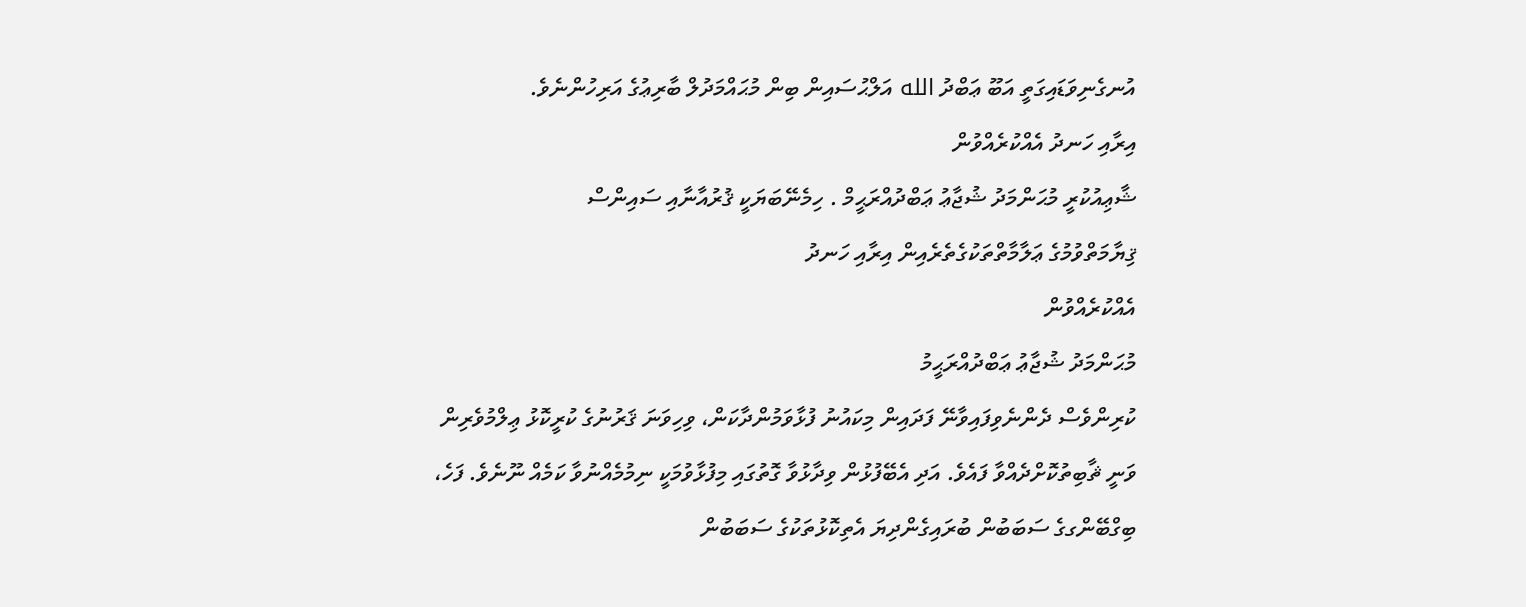އުނގެނިވަޑައިގަތީ އަބޫ ޢަބްދު الله އަލްޙުސައިން ބިން މުޙައްމަދުލް ބާރިޢުގެ އަރިހުންނެވެ.
އިރާއި ހަނދު އެއްކުރެއްވުން
ޝާޢިއުކުރީ މުޙަންމަދު ޝުޖާޢު ޢަބްދުއްރަޙީމް . ހިމެނޭބަޔަކީ ޤުރުއާނާއި ސައިންސް
ޤިޔާމަތްވުމުގެ ޢަލާމާތްތަކުގެތެރެއިން އިރާއި ހަނދު
އެއްކުރެއްވުން
މުޙަންމަދު ޝުޖާޢު ޢަބްދުއްރަޙީމު
ކުރިންވެސް ދެންނެވިފައިވާނޭ ފަދައިން މިކައުނު ފުޅާވަމުންދާކަން، ވިހިވަނަ ޤަރުނުގެ ކުރީކޮޅު ޢިލްމުވެރިން ވަނީ ޘާބިތުކޮށްދެއްވާ ފައެވެ. އަދި އެބޭފުޅުން ވިދާޅުވާ ގޮތުގައި މިފުޅާވުމަކީ ނިމުމެއްނުވާ ކަމެއް ނޫނެވެ. ފަހެ، ބިގްބޭންގގެ ސަބަބުން ބުރައިގެންދިޔަ އެތިކޮޅުތަކުގެ ސަބަބުން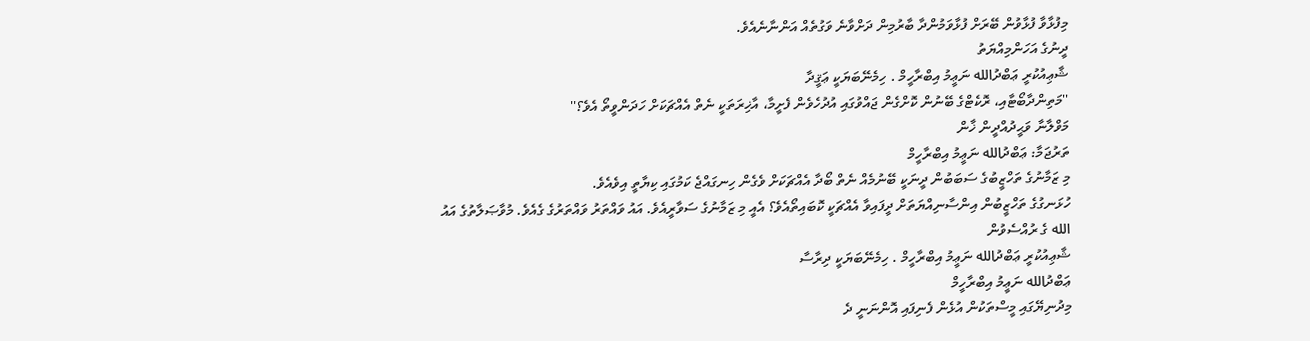މިފުޅާވާ ފުޅާވުން ބޭރަށް ފުޅާވަމުންދާ ބާރުމިން ދަށްވާނެ ވަގުތެއް އަންނާނެއެވެ.
ދީނުގެ އަހަންމިއްޔަތު
ޝާޢިއުކުރީ ޢަބްދުالله ނަޢީމު އިބްރާހީމް . ހިމެނޭބަޔަކީ ޢަޤީދާ
''މަތިންދާބޯޓާއި، ރޮކެޓްގެ ބޭނުން ކޮށްގެން ޖައްވުގައި އުދުހެވެން ފެށީމާ، އާޚިރަތަކީ ނެތް އެއްޗަކަށް ހަދަންވީތޯ އެވެ؟''
މަވްލާނާ ވަޙީދުއްދީން ޚާން
ތަރުޖަމާ: ޢަބްދުالله ނަޢީމު އިބްރާހީމް
މި ޒަމާނުގެ ތަހްޒީބުގެ ސަބަބުން ދީނަކީ ބޭނުމެއް ނެތް ބޯދާ އެއްޗަކަށް ވެގެން ހިނގައްޖެ ކަމުގައި ކިޔާތީ އިވެއެވެ.
ހުޅަނގުގެ ތަހްޒީބުން އިންސާނިއްޔަތަށް ދީފައިވާ އެއްޗަކީ ކޮބައިތޯއެވެ؟ އެއީ މި ޒަމާނުގެ ސަވާރީއެވެ. އައު ވައްތަރު ވައްތަރުގެ ގެއެވެ. މުވާޞަލާތުގެ އައު
الله ގެ ރުއްސެވުން
ޝާޢިއުކުރީ ޢަބްދުالله ނަޢީމު އިބްރާހީމް . ހިމެނޭބަޔަކީ ދިރާސާ
ޢަބްދުالله ނަޢީމު އިބްރާހީމް
މިދުނިޔޭގައި މީސްތަކުން އުޅެން ފެނިފައި އޮންނަނީ ދެ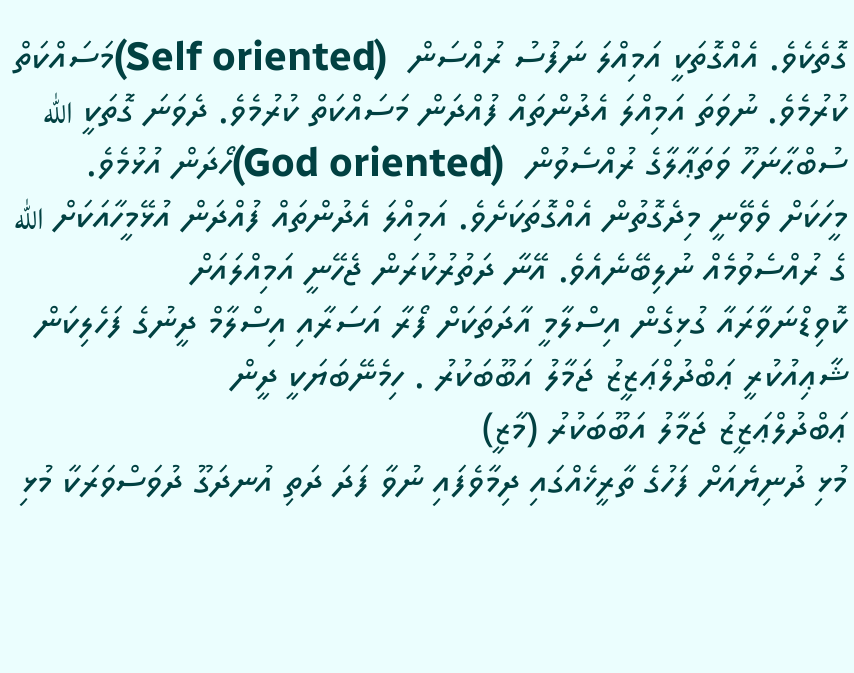ގޮތެކެވެ. އެއްގޮތަކީ އަމިއްލަ ނަފުސު ރުއްސަން  (Self oriented)މަސައްކަތް ކުރުމެވެ. ނުވަތަ އަމިއްލަ އެދުންތައް ފުއްދަން މަސައްކަތް ކުރުމެވެ. ދެވަނަ ގޮތަކީ الله ސުބްޙާނަހޫ ވަތަޢާލާގެ ރުއްސެވުން  (God oriented)ހޯދަން އުޅުމެވެ.
މީހަކަށް ވެވޭނީ މިދެގޮތުން އެއްގޮތަކަށެވެ. އަމިއްލަ އެދުންތައް ފުއްދަން އުޅޭމީހާއަކަށް الله ގެ ރުއްސެވުމެއް ނުލިބޭނެއެވެ. އޭނާ ދަތުރުކުރަން ޖެހޭނީ އަމިއްލައަށް
ކޮވިޑްނަވާރައާ ގުޅިގެން އިސްލާމީ އާދަތަކަށް ފޯރާ އަސަރާއި އިސްލާމް ދީނުގެ ފަހެލިކަން
ޝާޢިއުކުރީ ޢަބްދުލްޢަޒީޒު ޖަމާލު އަބޫބަކުރު . ހިމެނޭބަޔަކީ ދީން
ޢަބްދުލްޢަޒީޒު ޖަމާލު އަބޫބަކުރު (މާޒީ)
މުޅި ދުނިޔެއަށް ފަހުގެ ތާރީޚެއްގައި ދިމާވެފައި ނުވާ ފަދަ ދަތި އުނދަގޫ ދުވަސްވަރަކާ މުޅި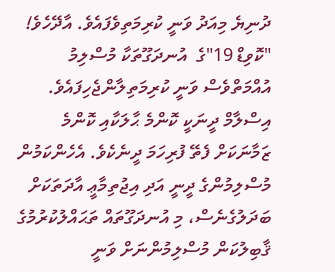ދުނިޔެ މިއަދު ވަނީ ކުރިމަތިވެފައެވެ. އާދޭހެވެ! "ކޮވިޑް 19"ގެ  އުނދަގޫތަކާ މުސްލިމު އުއްމަތްވެސް ވަނީ ކުރިމަތިލާންޖެހިފައެވެ. އިސްލާމް ދީނަކީ ކޮންމެ ޙާލަކާއި ކޮންމެ ޒަމާނަކަށް ފެތޭ ފުރިހަމަ ދީނެކެވެ. އެހެންކަމުން މުސްލިމުންގެ ދީނީ އަދި އިޖުތިމާޢީ އާދަތަކަށް ބަދަލުގެނެސް، މި އުނދަގޫތައް ތަޙައްލުކުރުމުގެ ޤާބިލުކަން މުސްލިމުންނަށް ވަނީ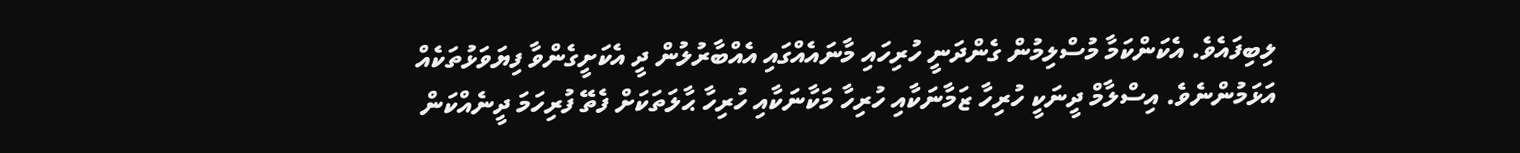ލިބިފައެވެ. އެކަންކަމާ މުސްލިމުން ގެންދަނީ ހުރިހައި މާނައެއްގައި އެއްބާރުލުން ދީ އެކަށީގެންވާ ފިޔަވަޅުތަކެއް އަޅަމުންނެވެ. އިސްލާމް ދީނަކީ ހުރިހާ ޒަމާނަކާއި ހުރިހާ މަކާނަކާއި ހުރިހާ ޙާލަތަކަށް ފެތޭ ފުރިހަމަ ދީނެއްކަން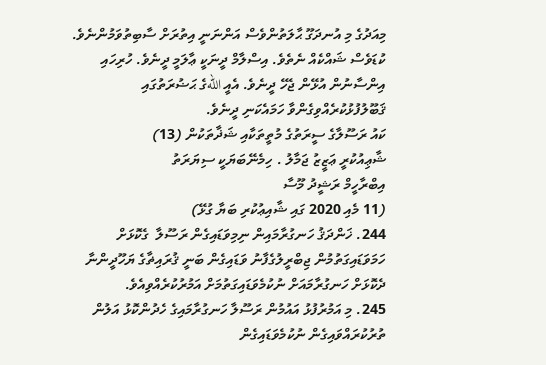މިއަދުގެ މި އުނދަގޫ ޙާލަތުންވެސް އަންނަނީ އިތުރަށް ސާބިތުވަމުންނެވެ. ކުޑަވެސް ޝައްކެއް ނެތެވެ. އިސްލާމް ދީނަކީ ޢާލަމީ ދީނެވެ. ހުރިހައި އިންސާނުން އުޅޭން ޖެހޭ ދީނެވެ. އެއީ اللهގެ ޙަޟުރަތުގައި ޤަބޫލުފުޅުކުރެއްވިގެންވާ ހަމައެކަނި ދީނެވެ.
ކައު ރަސޫލާގެ ސީރަތުގެ މުތީތަކާއި ޝަޛާތަކުން (13)
ޝާޢިއުކުރީ ޢަޒީޒު ޖަމާލު . ހިމެނޭބަޔަކީ ސިޔަރަތު
އިބްރާހީމް ރަޝީދު މޫސާ
(11 މެއި 2020 ގައި ޝާއިޢުކުރި ބަޔާ ގުޅޭ)
244. ޚަންދަޤު ހަނގުރާމައިން ނިމިވަޑައިގެން ރަސޫލާ  ގެކޮޅަށް ހަމަވަޑައިގަތުމުން ޖިބްރީލުގެފާނު ވަޑައިގެން ބަނީ ޤުރައިޡާގެ ޔަހޫދީންނާ ދެކޮޅަށް ހަނގުރާމައަށް ނުކުމެވަޑައިގަތުމަށް އަމުރުކުރެއްވިއެވެ.
245. މި އަމުރުފުޅު އައުމުން ރަސޫލާ ހަނގުރާމައިގެ ހެދުންކޮޅު އަލުން ތުރުކުރައްވައިގެން ނުކުމެވަޑައިގެން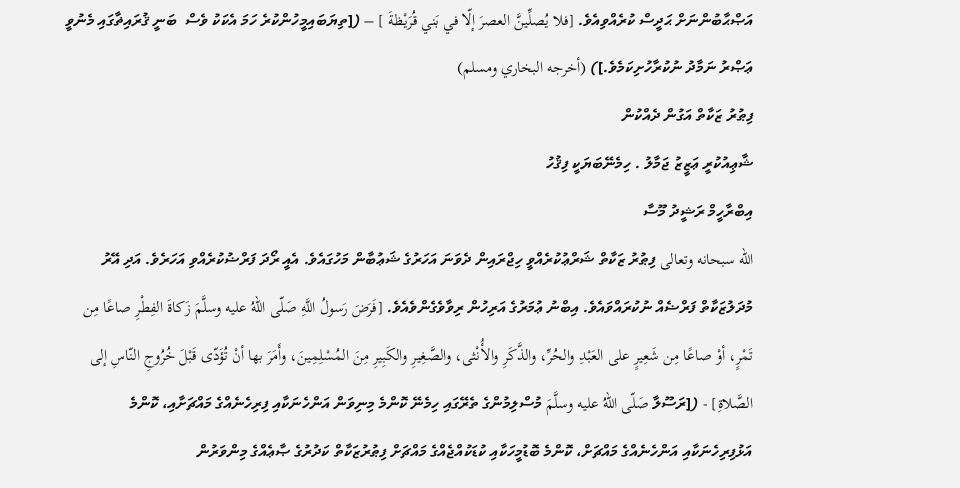އަޞްޙާބުންނަށް ޙަދީސް ކުރެއްވިއެވެ. [فلا يُصلِّينَّ العصرَ إلّا في بَني قُرَيْظةَ ] – ([ތިޔަބައިމީހުންކުރެ ހަމަ އެކަކު ވެސް  ބަނީ ޤުރައިޡާގައި މެނުވީ ޢަޞްރު ނަމާދު ނުކުރާހުށިކަމެވެ.]) (أخرجه البخاري ومسلم)
ފިޠުރު ޒަކާތް އަގުން ދެއްކުން
ޝާޢިއުކުރީ ޢަޒީޒު ޖަމާލު . ހިމެނޭބަޔަކީ ފިޤުހު
އިބްރާހީމް ރަޝީދު މޫސާ
الله سبحانه وتعالى ފިޠުރު ޒަކާތް ޝަރްޢުކުރެއްވީ ހިޖްރައިން ދެވަނަ އަހަރުގެ ޝަޢުބާން މަހުގައެވެ. އެއީ ރޯދަ ފަރްޟުކުރެއްވި އަހަރެވެ. އަދި އޭރު މުދަލުޒަކާތް ފަރްޟެއް ނުކުރައްވައެވެ. އިބްނު ޢުމަރުގެ އަރިހުން ރިވާވެގެންވެއެވެ. [فَرَضَ رَسولُ اللَّهِ صَلّى اللهُ عليه وسلَّمَ زَكاةَ الفِطْرِ صاعًا مِن تَمْرٍ، أوْ صاعًا مِن شَعِيرٍ على العَبْدِ والحُرِّ، والذَّكَرِ والأُنْثى، والصَّغِيرِ والكَبِيرِ مِنَ المُسْلِمِينَ، وأَمَرَ بها أنْ تُؤَدّى قَبْلَ خُرُوجِ النّاسِ إلى الصَّلاةِ] - ([ރަސޫލާ صَلّى اللهُ عليه وسلَّمَ މުސްލިމުންގެ ތެރޭގައި ހިމެނޭ ކޮންމެ މިނިވަން އަންހެނަކާއި ފިރިހެނެއްގެ މައްޗަށާއި، ކޮންމެ އަޅުފިރިހެނަކާއި އަންހެނެއްގެ މައްޗަށް، ކޮންމެ ބޮޑުމީހަކާއި ކުޑަކުއްޖެއްގެ މައްޗަށް ފިޠުރުޒަކާތް ކަދުރުގެ ޞާޢެއްގެ މިންވަރުން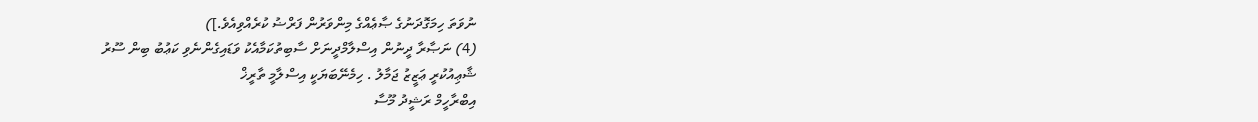ނުވަތަ ހިމަގޮދަނުގެ ޞާޢެއްގެ މިންވަރުން ފަރްޟު ކުރެއްވިއެވެ.])
(4) ނަޞާރާ ދީނުން އިސްލާމްދީނަށް ސާބިތުކަމާއެކު ވަޑައިގެންނެވި ކަޢުބު ބިން ސޫރު
ޝާޢިއުކުރީ ޢަޒީޒު ޖަމާލު . ހިމެނޭބަޔަކީ އިސްލާމީ ތާރީޚް
އިބްރާހީމް ރަޝީދު މޫސާ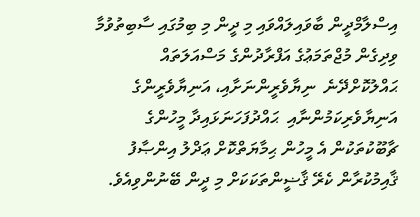އިސްލާމްދީން ބާވައިލައްވައި މި ދީން މި ބިމުގައި ސާބިތުވުމާ ވިދިގެން މުޖްތަމަޢުގެ އަފްރާދުންގެ މަސްއަލަތައް ޙައްލުކޮށްދޭނެ  ނިޔާވެރީންނަށާއި، އަނިޔާވެރީންގެ އަނިޔާވެރިކަމުންނާއި  ޙައްދުފަހަނަޅައިދާ މީހުންގެ ޗާބޫކުތަކުން އެ މީހުން ޙިމާޔަތްކޮށް ޢަދްލު އިންޞާފު ޤާއިމުކުރާން ކެރޭ ޤާޟީންތަކަކަށް މި ދީން ބޭނުންވިއެވެ.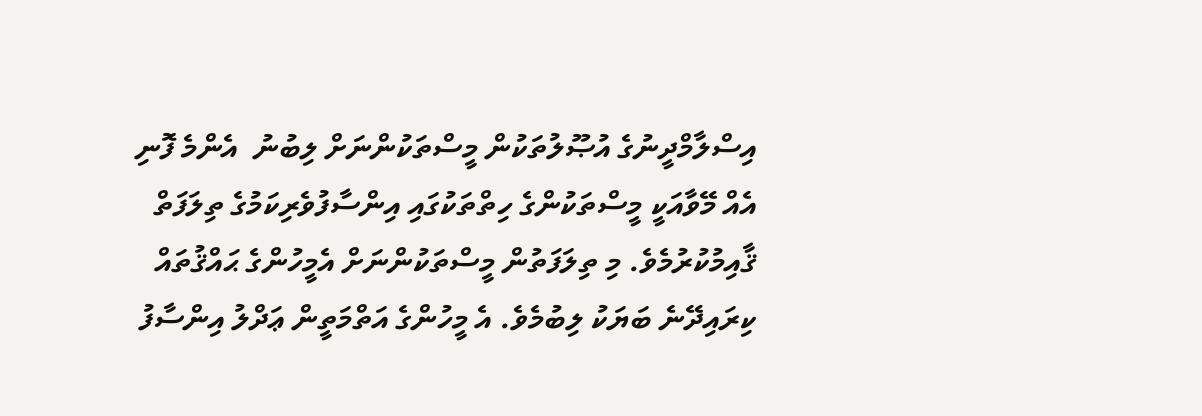އިސްލާމްދީނުގެ އުޞޫލުތަކުން މީސްތަކުންނަށް ލިބުނު  އެންމެ ފޮނި  އެއް މޭވާއަކީ މީސްތަކުންގެ ހިތްތަކުގައި އިންސާފުވެރިކަމުގެ ތިލަފަތް ޤާއިމުކުރުމެވެ. މި ތިލަފަތުން މީސްތަކުންނަށް އެމީހުންގެ ޙައްޤުތައް ކިރައިދޭނެ ބަޔަކު ލިބުމެވެ. އެ މީހުންގެ އަތްމަތީން ޢަދްލު އިންސާފު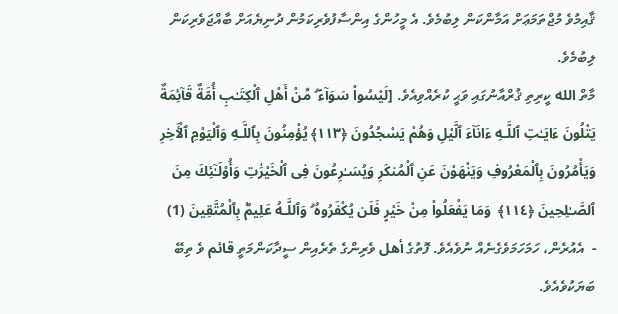ޤާއިމުވެ މުޖްތަމަޢަށް އަމާންކަން ލިބުމެވެ. އެ މީހުންގެ އިންސާފުވެރިކަމުން ދުނިޔެއަށް ބާއްޖަވެރިކަން ލިބުމެވެ.
މާތް الله ކީރިތި ޤުރްއާނުގައި ވަޙީ ކުރެއްވިއެވެ. [لَيْسُوا۟ سَوَآءً ۗ مِّنْ أَهْلِ ٱلْكِتَـٰبِ أُمَّةٌ قَآئِمَةٌ يَتْلُونَ ءَايَـٰتِ ٱللَّـهِ ءَانَآءَ ٱلَّيْلِ وَهُمْ يَسْجُدُونَ ﴿١١٣﴾ يُؤْمِنُونَ بِٱللَّـهِ وَٱلْيَوْمِ ٱلْـَٔاخِرِ وَيَأْمُرُونَ بِٱلْمَعْرُوفِ وَيَنْهَوْنَ عَنِ ٱلْمُنكَرِ وَيُسَـٰرِعُونَ فِى ٱلْخَيْرَٰتِ وَأُو۟لَـٰٓئِكَ مِنَ ٱلصَّـٰلِحِينَ ﴿١١٤﴾  وَمَا يَفْعَلُوا۟ مِنْ خَيْرٍ فَلَن يُكْفَرُوهُ ۗ وَٱللَّـهُ عَلِيمٌۢ بِٱلْمُتَّقِينَ (1) -  އެއުރެން، ހަމަހަމަވެގެނެއް ނުވެއެވެ. ފޮތުގެ أهل ވެރިންގެ ތެރެއިން ސީދާކަންމަތީ قائم ވެ ތިބޭ ބަޔަކުވެއެވެ.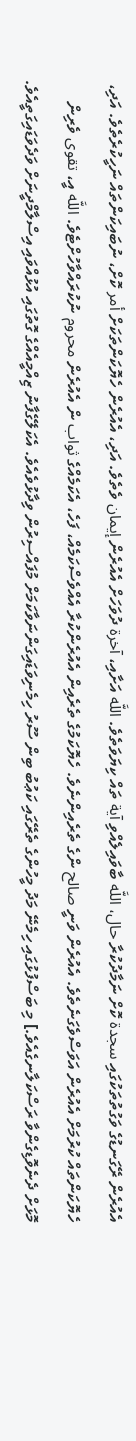އެއުރެން ރޭގަނޑުގެ ވަގުތުތަކުގައި سجدة ކޮށް ނަމާދުކުރާ حال، اللَّه ބާވައިލެއްވި آية ތައް ކިޔަވަތެވެ. اللَّه އަށާއި، آخرة ދުވަހަށް އެއުރެން إيمان ވެތެވެ. އަދި، އެއުރެން ހެޔޮކަންތަކަށް أمر ކޮށް، ނުބައިކަންތައް ނަހީކުރެތެވެ. އަދި، ހެޔޮކަންތައް ކުރުމަށް އެއުރެން އަވަސްވެގަނެތެވެ. އެއުރެން ވަނީ صالح ންގެ ތެރެއިންނެވެ. ހެޔޮކަމުގެ ތެރެއިން އެއުރެންކުރާ އެއްވެސްކަމެއް، ފަހެ، އެކަމެއްގެ ثواب ން އެއުރެން محروم ނުކުރައްވާހުށްޓެވެ. اللَّه އީ، تقوى ވެރިން މޮޅަށް ދެނެވޮޑިގެންވާ ރަސްކަލާނގެއެވެ.] މި ބަސްފުޅުގައި ހިމެނޭ މަދު މީހުންގެ ތެރޭގައި ކަޢުބު ބިން ސޫރު ހިމެނިވަޑައިގަންނަވާކަމަށް މުފައްސިރުން ވިދާޅުވެއެވެ. އެކަލޭގެފާނު ޒިއްމީއެއްގެ ގޮތުގައި އުޅުއްވައި އިސްލާމްދީނަށް ވަދެވަޑައިގަތީއެވެ.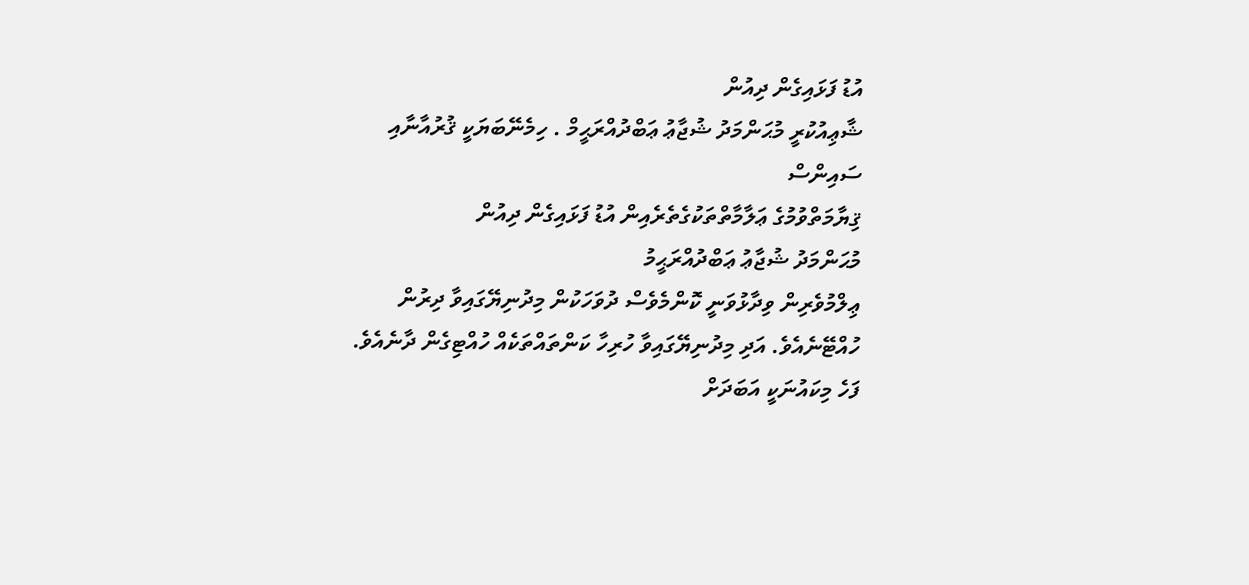އުޑު ފަޅައިގެން ދިއުން
ޝާޢިއުކުރީ މުޙަންމަދު ޝުޖާޢު ޢަބްދުއްރަޙީމް . ހިމެނޭބަޔަކީ ޤުރުއާނާއި ސައިންސް
ޤިޔާމަތްވުމުގެ ޢަލާމާތްތަކުގެތެރެއިން އުޑު ފަޅައިގެން ދިއުން
މުޙަންމަދު ޝުޖާޢު ޢަބްދުއްރަޙީމު
ޢިލްމުވެރިން ވިދާޅުވަނީ ކޮންމެވެސް ދުވަހަކުން މިދުނިޔޭގައިވާ ދިރުން ހުއްޓޭނެއެވެ. އަދި މިދުނިޔޭގައިވާ ހުރިހާ ކަންތައްތަކެއް ހުއްޓިގެން ދާނެއެވެ. ފަހެ މިކައުނަކީ އަބަދަށް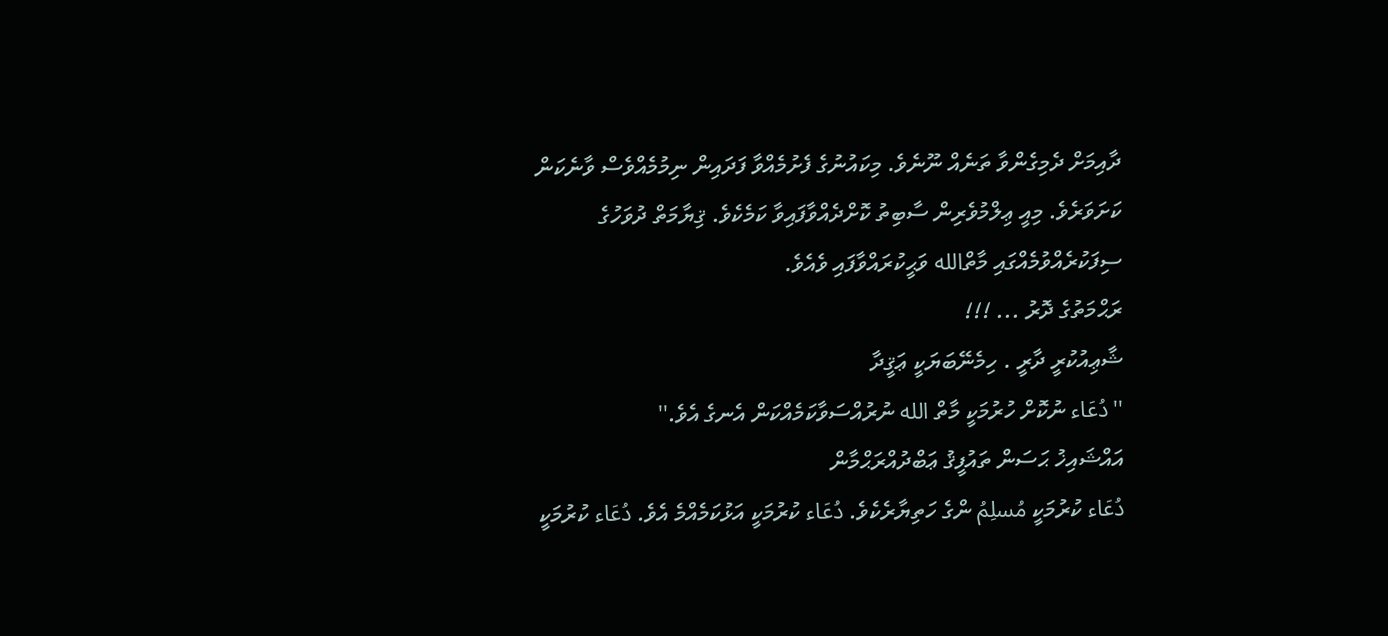ދާއިމަށް ދެމިގެންވާ ތަނެއް ނޫނެވެ. މިކައުނުގެ ފެށުމެއްވާ ފަދައިން ނިމުމެއްވެސް ވާނެކަން ކަށަވަރެވެ. މިއީ ޢިލްމުވެރިން ސާބިތު ކޮށްދެއްވާފައިވާ ކަމެކެވެ. ޤިޔާމަތް ދުވަހުގެ ސިފަކުރެއްވުމެއްގައި މާތްالله ވަޙީކުރައްވާފައި ވެއެވެ.
ރަޙްމަތުގެ ދޮރު ... !!!
ޝާޢިއުކުރީ ދާރީ . ހިމެނޭބަޔަކީ ޢަޤީދާ
''دُعَاء ނުކޮށް ހުރުމަކީ މާތް الله ނުރުއްސަވާކަމެއްކަން އެނގެ އެވެ.''
އައްޝައިޚު ޙަސަން ތައުފީޤު ޢަބްދުއްރަޙްމާން
دُعَاء ކުރުމަކީ مُسلِمُ ންގެ ހަތިޔާރެކެވެ. دُعَاء ކުރުމަކީ އަޅުކަމެއްމެ އެވެ. دُعَاء ކުރުމަކީ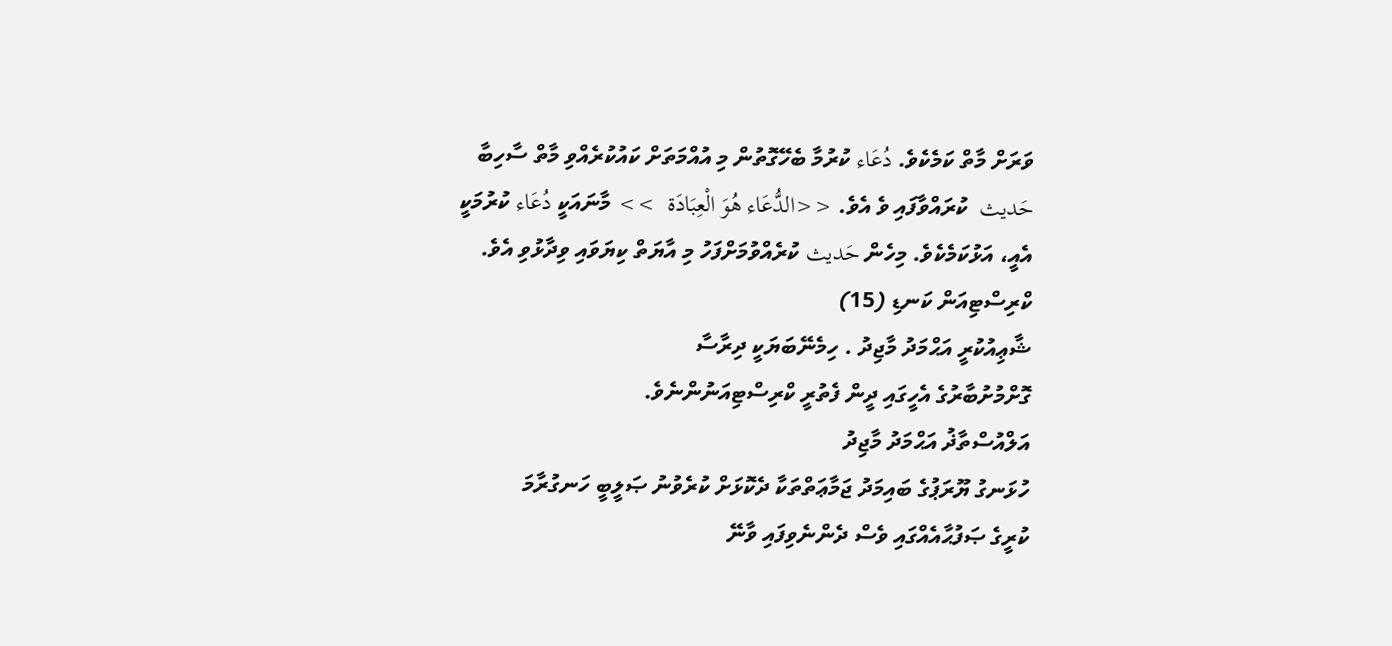ވަރަށް މާތް ކަމެކެވެ. دُعَاء ކުރުމާ ބެހޭގޮތުން މި އުއްމަތަށް ކައުކުރެއްވި މާތް ސާހިބާ حَديث  ކުރައްވާފައި ވެ އެވެ. <<الدُّعَاء هُوَ الْعِبَادَة  >> މާނައަކީ دُعَاء ކުރުމަކީ އެއީ، އަޅުކަމެކެވެ. މިހެން حَديث ކުރެއްވުމަށްފަހު މި އާޔަތް ކިޔަވައި ވިދާޅުވި އެވެ.
ކްރިސްޓިއަން ކަނޑި (15)
ޝާޢިއުކުރީ އަޙްމަދު މާޖިދު . ހިމެނޭބަޔަކީ ދިރާސާ
ގޮށްމުށުބާރުގެ އެހީގައި ދީން ފެތުރީ ކްރިސްޓިއަނުންނެވެ.
އަލްއުސްތާޛު އަޙްމަދު މާޖިދު
ހުޅަނގު ޔޫރަޕުގެ ބައިމަދު ޖަމާޢަތްތަކާ ދެކޮޅަށް ކުރެވުނު ޞަލީބީ ހަނގުރާމަ
ކުރީގެ ޞަފުޙާއެއްގައި ވެސް ދެންނެވިފައި ވާނޭ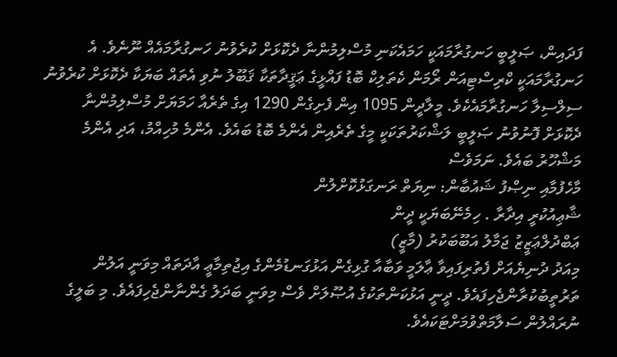ފަދައިން، ޞަލީބީ ހަނގުރާމައަކީ ހަމައެކަނި މުސްލިމުންނާ ދެކޮޅަށް ކުރެވުނު ހަނގުރާމައެއް ނޫނެވެ. އެ ހަނގުރާމައަކީ ކްރިސްޓިއަން ރޯމަން ކެތަލިކް ބޮޑު ފައްޅީގެ ޢަޤީދާތަކާ ޤަބޫލު ނުވި އެތައް ބަޔަކާ ދެކޮޅަށް ކުރެވުނު ސިލްސިލާ ހަނގުރާމައެކެވެ. މީލާދީން 1095 އިން ފެށިގެން 1290 އިގެ ތެރެއާ ހަމަޔަށް މުސްލިމުންނާ ދެކޮޅަށް ފޮނުވުނު ޞަލީބީ ލަޝްކަރުތަކަކީ މީގެ ތެރެއިން އެންމެ ބޮޑު ބައެވެ. އެންމެ މުހިއްމު، އަދި އެންމެ މަޝްހޫރު ބައެވެ. ނަމަވެސް
މާހެފުމާއި ނިޞްފު ޝައުބާން: ނިޔަތް ރަނގަޅުކޮށްލުން
ޝާޢިއުކުރީ އިދާރާ . ހިމެނޭބަޔަކީ ދީން
ޢަބްދުލްޢަޒީޒު ޖަމާލު އަބޫބަކުރު (މާޒީ)
މިއަދު ދުނިޔެއަށް ފެތުރިފައިވާ ޢާލަމީ ވަބާއާ ގުޅިގެން އަޅުގަނޑުމެންގެ އިޖުތިމާޢީ އާދަތައް މިވަނީ އަލުން ތަރުތީބުކުރާންޖެހިފައެވެ. ދީނީ އަޅުކަންތަކުގެ އުޞޫލަށް ވެސް މިވަނީ ބަދަލު ގެންނާންޖެހިފައެވެ. މި ބަލީގެ ނުރައްލުން ސަލާމަތްވުމަށްޓަކައެވެ.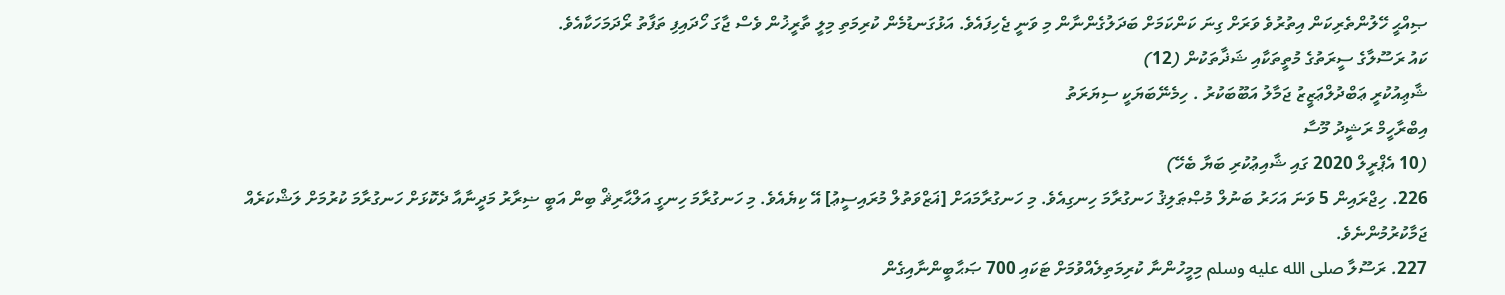ޞިއްޙީ ހޭލުންތެރިކަން އިތުރުވެ ވަރަށް ގިނަ ކަންކަމަށް ބަދަލުގެންނާން މި ވަނީ ޖެހިފައެވެ. އަޅުގަނޑުމެން ކުރިމަތި މިލީ ތާރީޚުން ވެސް ޖާގަ ހޯދައިފި ތަފާތު ރޯދަމަހަކާއެވެ.
ކައު ރަސޫލާގެ ސީރަތުގެ މުތީތަކާއި ޝަޛާތަކުން (12)
ޝާޢިއުކުރީ ޢަބްދުލްޢަޒީޒު ޖަމާލު އަބޫބަކުރު . ހިމެނޭބަޔަކީ ސިޔަރަތު
އިބްރާހީމް ރަޝީދު މޫސާ
(10 އެޕްރީލް 2020 ގައި ޝާއިޢުކުރި ބަޔާ ބެހޭ)
226. ހިޖްރައިން 5 ވަނަ އަހަރު ބަނުލް މުޞްޠަލިޤު ހަނގުރާމަ ހިނގިއެވެ. މި ހަނގުރާމައަށް [ޣަޒްވަތުލް މުރައިސީޢު] އޭ ކިޔެއެވެ. މި ހަނގުރާމަ ހިނގީ އަލްޙާރިޘް ބިން އަބީ ޟިރާރު މަދީނާއާ ދެކޮޅަށް ހަނގުރާމަ ކުރުމަށް ލަޝްކަރެއް ޖަމާކުރުމުންނެވެ.
227. ރަސޫލާ صلى الله عليه وسلم މިމީހުންނާ ކުރިމަތިލެއްވުމަށް ޓަކައި 700 ޞަޙާބީންނާއިގެން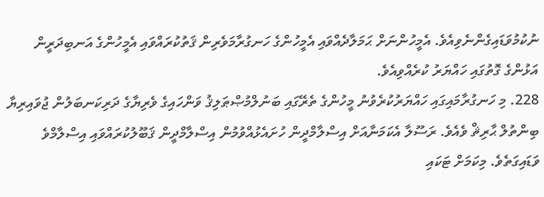ނުކުމުވަޑައިގެންނެވިއެވެ. އެމީހުންނަށް ޙަމަލާދެއްވައި އެމީހުންގެ ހަނގުރާމަވެރިން ޤަތުކުރައްވައި އެމީހުންގެ އަނބިދަރީން އަޅުންގެ ގޮތުގައި ހައްޔަރު ކުރެއްވިއެވެ.
228. މި ހަނގުރާމައިގައި ހައްޔަރުކުރެވުނު މީހުންގެ ތެރޭގައި ބަނުލްމުޞްޠަލިޤު ވަންހައިގެ ވެރިޔާގެ ދަރިކަނބަލުން ޖުވައިރިޔާ ބިންތުލް ޙާރިޘް ވެއެވެ. ރަސޫލާ އެކަމަނާއަށް އިސްލާމްދީން ހުށައެޅުއްވުމުން އިސްލާމްދީން ޤަބޫލުކުރައްވައި އިސްލާމްވެ ވަޑައިގަތެވެ. މިކަމަށް ޓަކައި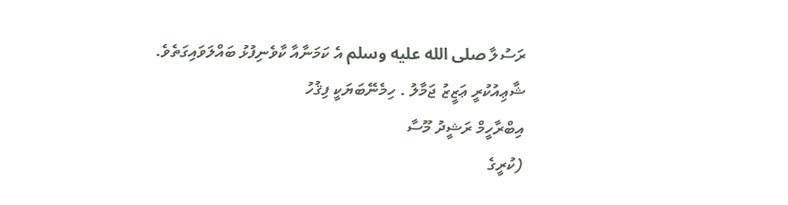ރަސުލާ صلى الله عليه وسلم އެ ކަމަނާއާ ކާވެނިފުޅު ބައްލަވައިގަތެވެ.
ޝާޢިއުކުރީ ޢަޒީޒު ޖަމާލު . ހިމެނޭބަޔަކީ ފިޤުހު
އިބްރާހީމް ރަޝީދު މޫސާ
(ކުރީގެ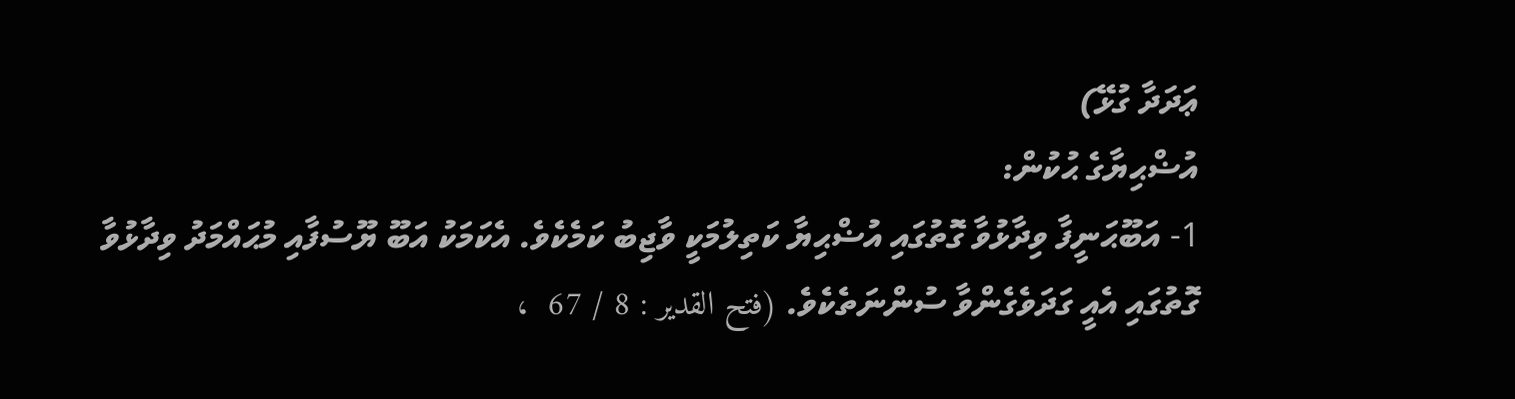ޢަދަދާ ގުޅޭ)
އުޟްޙިޔާގެ ޙުކުން:
1- އަބޫޙަނީފާ ވިދާޅުވާ ގޮތުގައި އުޟްޙިޔާ ކަތިލުމަކީ ވާޖިބު ކަމެކެވެ. އެކަމަކު އަބޫ ޔޫސުފާއި މުޙައްމަދު ވިދާޅުވާ ގޮތުގައި އެއީ ގަދަވެގެންވާ ސުންނަތެކެވެ. (فتح القدير : 8 / 67  ،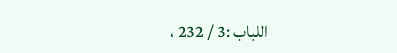اللباب :3 / 232 ،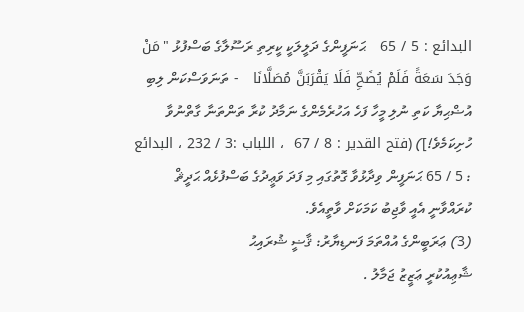البدائع : 5 / 65   ޙަނަފީންގެ ދަލީލަކީ ކީރިތި ރަސޫލާގެ ބަސްފުޅު " مَنْ وَجَدَ سَعَةً فَلَمْ يُضَحِّ فَلَا يَقْرَبَنَّ مُصَلَّانَا   - ތަނަވަސްކަން ލިބި އުޟްޙިޔާ ކަތި ނުލި މީހާ ފަހެ އަހުރެމެންގެ ނަމާދު ކުރާ ތަންތަނާ ގާތްނުވާ ހުށިކަމެވެ!]) (فتح القدير : 8 / 67  ، اللباب :3 / 232 ، البدائع : 5 / 65 ޙަނަފީން ވިދާޅުވާ ގޮތުގައި މި ފަދަ ވަޢީދުގެ ބަސްފުޅެއް ޙަދީޘް ކުރައްވާނީ އެއީ ވާޖިބު ކަމަކަށް ވާތީއެވެ.
(3) ޢަރަބީންގެ އުއްތަމަ ފަނޑިޔާރު: ޤާޟީ ޝުރައިޙު
ޝާޢިއުކުރީ ޢަޒީޒު ޖަމާލު .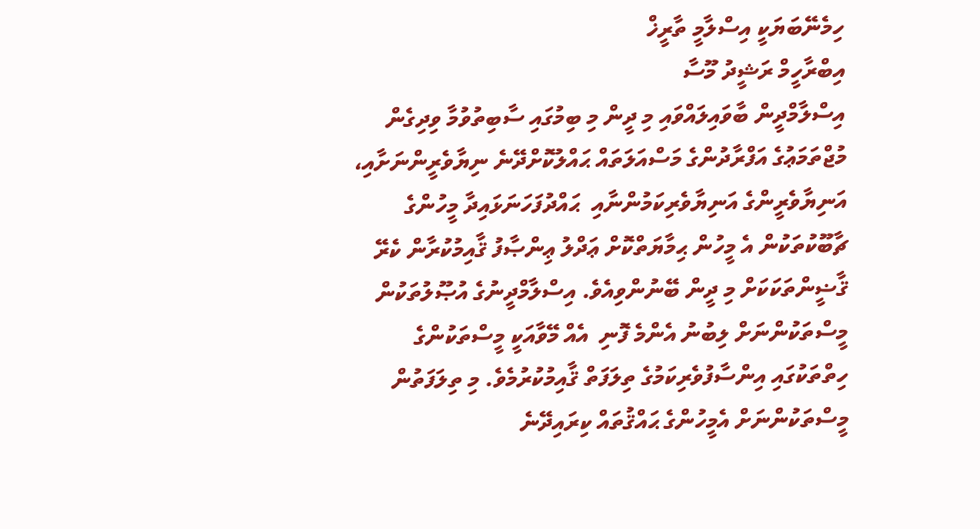ހިމެނޭބަޔަކީ އިސްލާމީ ތާރީޚް
އިބްރާހީމް ރަޝީދު މޫސާ
އިސްލާމްދީން ބާވައިލައްވައި މި ދީން މި ބިމުގައި ސާބިތުވުމާ ވިދިގެން މުޖްތަމަޢުގެ އަފްރާދުންގެ މަސްއަލަތައް ޙައްލުކޮށްދޭނެ ނިޔާވެރީންނަށާއި، އަނިޔާވެރީންގެ އަނިޔާވެރިކަމުންނާއި  ޙައްދުފަހަނަޅައިދާ މީހުންގެ ޗާބޫކުތަކުން އެ މީހުން ޙިމާޔަތްކޮށް ޢަދްލު ޢިންޞާފު ޤާއިމުކުރާން ކެރޭ ޤާޟީންތަކަކަށް މި ދީން ބޭނުންވިއެވެ. އިސްލާމްދީނުގެ އުޞޫލުތަކުން މީސްތަކުންނަށް ލިބުނު އެންމެ ފޮނި  އެއް މޭވާއަކީ މީސްތަކުންގެ ހިތްތަކުގައި އިންސާފުވެރިކަމުގެ ތިލަފަތް ޤާއިމުކުރުމެވެ. މި ތިލަފަތުން މީސްތަކުންނަށް އެމީހުންގެ ޙައްޤުތައް ކިރައިދޭނެ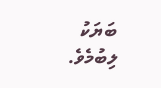ބަޔަކު ލިބުމެވެ.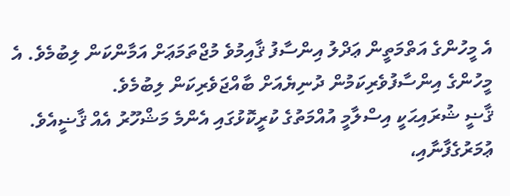އެ މީހުންގެ އަތްމަތީން ޢަދްލު އިންސާފު ޤާއިމުވެ މުޖްތަމަޢަށް އަމާންކަން ލިބުމެވެ. އެ މީހުންގެ އިންސާފުވެރިކަމުން ދުނިޔެއަށް ބާއްޖަވެރިކަން ލިބުމެވެ.
ޤާޟީ ޝުރައިޙަކީ އިސްލާމީ އުއްމަތުގެ ކުރީކޮޅުގައި އެންމެ މަޝްހޫރު އެއް ޤާޟީއެވެ. ޢުމަރުގެފާނާއި،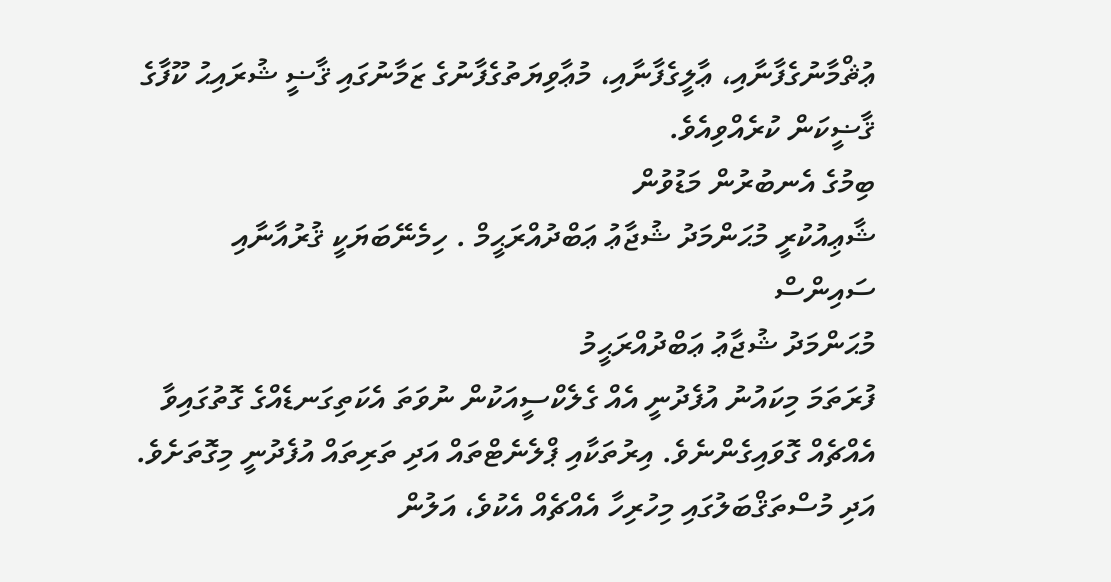ޢުޘްމާނުގެފާނާއި، ޢާލީގެފާނާއި، މުޢާވިޔަތުގެފާނުގެ ޒަމާނުގައި ޤާޟީ ޝުރައިޙު ކޫފާގެ ޤާޟީކަން ކުރެއްވިއެވެ.
ބިމުގެ އެނބުރުން މަޑުވުން
ޝާޢިއުކުރީ މުޙަންމަދު ޝުޖާޢު ޢަބްދުއްރަޙީމް . ހިމެނޭބަޔަކީ ޤުރުއާނާއި ސައިންސް
މުޙަންމަދު ޝުޖާޢު ޢަބްދުއްރަޙީމު
ފުރަތަމަ މިކައުނު އުފެދުނީ އެއް ގެލެކްސީއަކުން ނުވަތަ އެކަތިގަނޑެއްގެ ގޮތުގައިވާ އެއްޗެއް ގޮވައިގެންނެވެ. އިރުތަކާއި ޕްލެނެޓްތައް އަދި ތަރިތައް އުފެދުނީ މިގޮތަށެވެ. އަދި މުސްތަޤްބަލުގައި މިހުރިހާ އެއްޗެއް އެކުވެ، އަލުން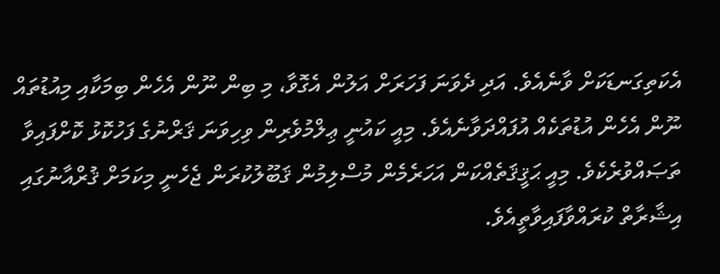އެކަތިގަނޑަކަށް ވާނެއެވެ. އަދި ދެވަނަ ފަހަރަށް އަލުން އެގޮވާ، މި ބިން ނޫން އެހެން ބިމަކާއި މިއުޑުތައް ނޫން އެހެން އުޑުތަކެއް އުފައްދަވާނެއެވެ. މިއީ ކައުނީ ޢިލްމުވެރިން ވިހިވަނަ ޤަރްނުގެ ފަހުކޮޅު ކޮށްފައިވާ ތަޞައްވުރެކެވެ. މިއީ ޙަޤީޤަތެއްކަން އަހަރެމެން މުސްލިމުން ޤަބޫލުކުރަން ޖެހެނީ މިކަމަށް ޤުރްއާނުގައި އިޝާރާތް ކުރައްވާފައިވާތީއެވެ.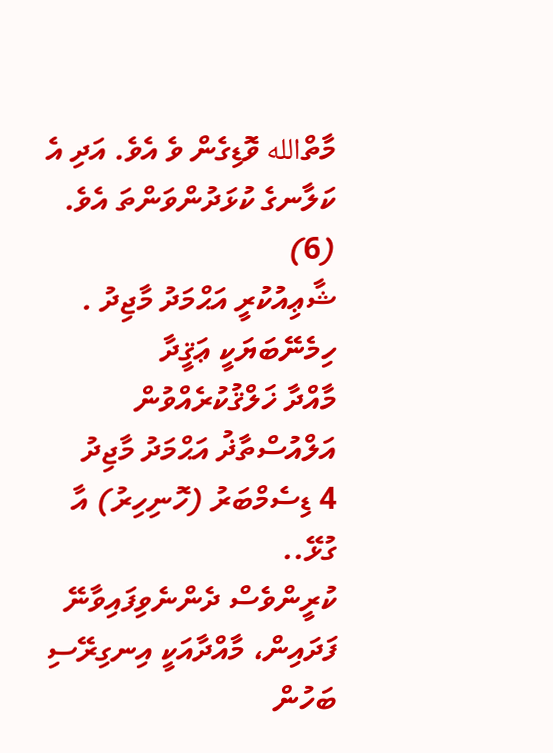މާތްالله ވޮޑިގެން ވެ އެވެ. އަދި އެ ކަލާނގެ ކުޅަދުންވަންތަ އެވެ. (6)
ޝާޢިއުކުރީ އަޙްމަދު މާޖިދު . ހިމެނޭބަޔަކީ ޢަޤީދާ
މާއްދާ ޚަލްޤުކުރެއްވުން
އަލްއުސްތާޛު އަޙްމަދު މާޖިދު                                       4 ޑިސެމްބަރު (ހޮނިހިރު) އާ ގުޅޭ..
ކުރީންވެސް ދެންނެވިފައިވާނޭ ފަދައިން، މާއްދާއަކީ އިނގިރޭސި ބަހުން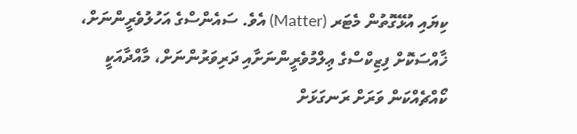ކިޔައި އުޅޭގޮތުން މެޓަރ (Matter) އެވެ. ސައެންސްގެ އަހުލުވެރީންނަށް، ޚާއްސަކޮށް ފިޒިކްސްގެ ޢިލްމުވެރީންނަށާއި ދަރިވަރުންނަށް، މާއްދާއަކީ ކޯއްޗެއްކަން ވަރަށް ރަނގަޅަށް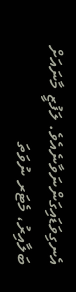އެނގިވަޑައިގަންނަވާނެއެވެ. ލަފުޒީ މާނައަށް ބަލާއިރު، މެޓަރ ނުވަތަ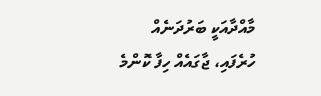މާއްދާއަކީ ބަރުދަނެއް ހުރެފައި، ޖާގައެއް ހިފާ ކޮންމެ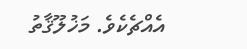އެއްޗެކެވެ. މަޚުލޫޤާތު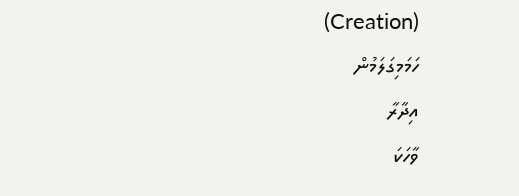(Creation)
ހަމަމިގަލަމުން
އިދާރާ
ވާހަކަ